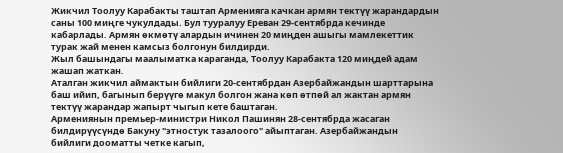Жикчил Тоолуу Карабакты таштап Арменияга качкан армян тектүү жарандардын саны 100 миңге чукулдады. Бул тууралуу Ереван 29-сентябрда кечинде кабарлады. Армян өкмөтү алардын ичинен 20 миңден ашыгы мамлекеттик турак жай менен камсыз болгонун билдирди.
Жыл башындагы маалыматка караганда, Тоолуу Карабакта 120 миңдей адам жашап жаткан.
Аталган жикчил аймактын бийлиги 20-сентябрдан Азербайжандын шарттарына баш ийип, багынып берүүгө макул болгон жана көп өтпөй ал жактан армян тектүү жарандар жапырт чыгып кете баштаган.
Армениянын премьер-министри Никол Пашинян 28-сентябрда жасаган билдирүүсүндө Бакуну "этностук тазалоого" айыптаган. Азербайжандын бийлиги дооматты четке кагып,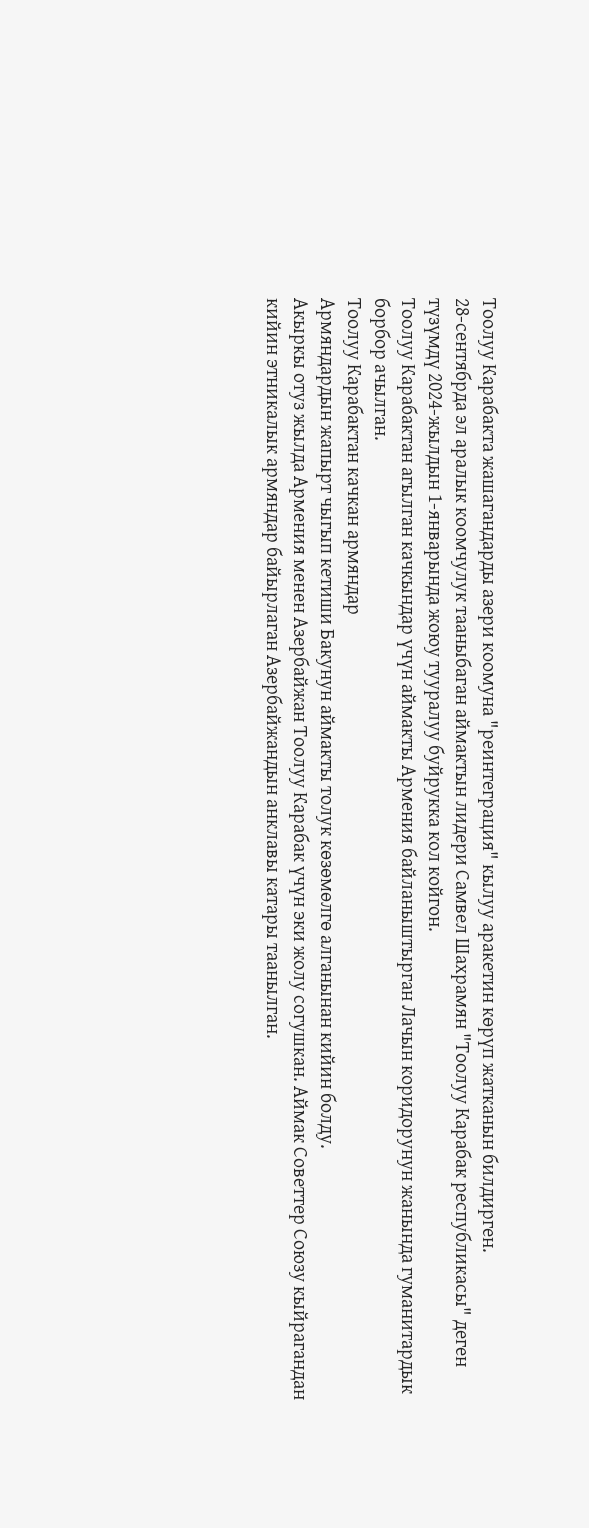Тоолуу Карабакта жашагандарды азери коомуна "реинтеграция" кылуу аракетин көрүп жатканын билдирген.
28-сентябрда эл аралык коомчулук тааныбаган аймактын лидери Самвел Шахрамян "Тоолуу Карабак республикасы" деген түзүмдү 2024-жылдын 1-январында жоюу тууралуу буйрукка кол койгон.
Тоолуу Карабактан агылган качкындар үчүн аймакты Армения байланыштырган Лачын коридорунун жанында гуманитардык борбор ачылган.
Тоолуу Карабактан качкан армяндар
Армяндардын жапырт чыгып кетиши Бакунун аймакты толук көзөмөлгө алганынан кийин болду.
Акыркы отуз жылда Армения менен Азербайжан Тоолуу Карабак үчүн эки жолу согушкан. Аймак Советтер Союзу кыйрагандан кийин этникалык армяндар байырлаган Азербайжандын анклавы катары таанылган.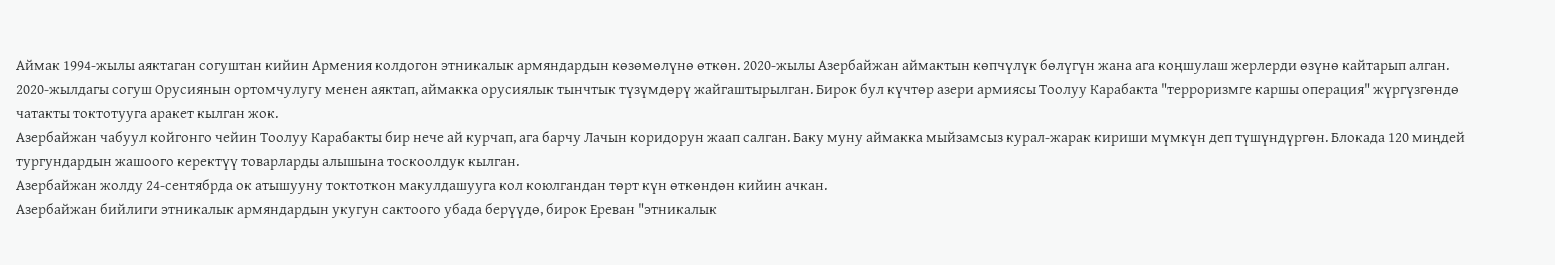Аймак 1994-жылы аяктаган согуштан кийин Армения колдогон этникалык армяндардын көзөмөлүнө өткөн. 2020-жылы Азербайжан аймактын көпчүлүк бөлүгүн жана ага коңшулаш жерлерди өзүнө кайтарып алган.
2020-жылдагы согуш Орусиянын ортомчулугу менен аяктап, аймакка орусиялык тынчтык түзүмдөрү жайгаштырылган. Бирок бул күчтөр азери армиясы Тоолуу Карабакта "терроризмге каршы операция" жүргүзгөндө чатакты токтотууга аракет кылган жок.
Азербайжан чабуул койгонго чейин Тоолуу Карабакты бир нече ай курчап, ага барчу Лачын коридорун жаап салган. Баку муну аймакка мыйзамсыз курал-жарак кириши мүмкүн деп түшүндүргөн. Блокада 120 миңдей тургундардын жашоого керектүү товарларды алышына тоскоолдук кылган.
Азербайжан жолду 24-сентябрда ок атышууну токтоткон макулдашууга кол коюлгандан төрт күн өткөндөн кийин ачкан.
Азербайжан бийлиги этникалык армяндардын укугун сактоого убада берүүдө, бирок Ереван "этникалык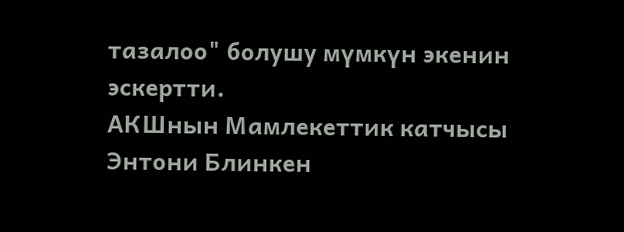тазалоо" болушу мүмкүн экенин эскертти.
АКШнын Мамлекеттик катчысы Энтони Блинкен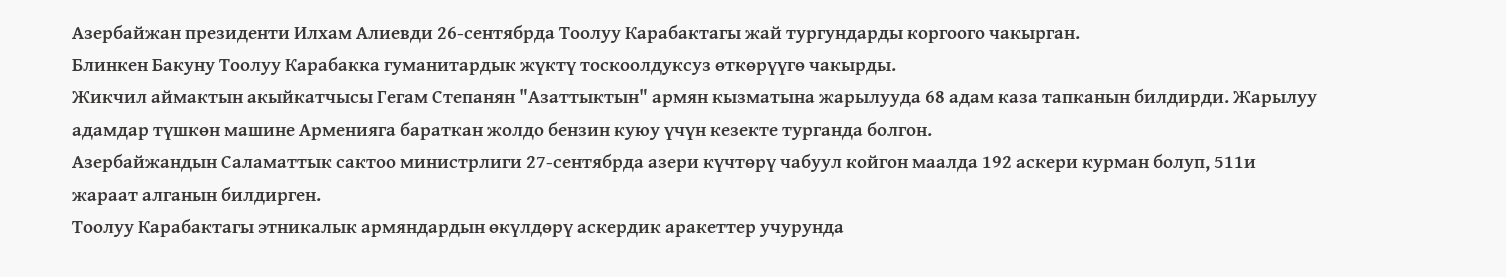Азербайжан президенти Илхам Алиевди 26-сентябрда Тоолуу Карабактагы жай тургундарды коргоого чакырган.
Блинкен Бакуну Тоолуу Карабакка гуманитардык жүктү тоскоолдуксуз өткөрүүгө чакырды.
Жикчил аймактын акыйкатчысы Гегам Степанян "Азаттыктын" армян кызматына жарылууда 68 адам каза тапканын билдирди. Жарылуу адамдар түшкөн машине Арменияга бараткан жолдо бензин куюу үчүн кезекте турганда болгон.
Азербайжандын Саламаттык сактоо министрлиги 27-сентябрда азери күчтөрү чабуул койгон маалда 192 аскери курман болуп, 511и жараат алганын билдирген.
Тоолуу Карабактагы этникалык армяндардын өкүлдөрү аскердик аракеттер учурунда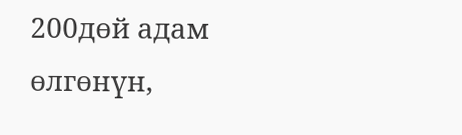200дөй адам өлгөнүн,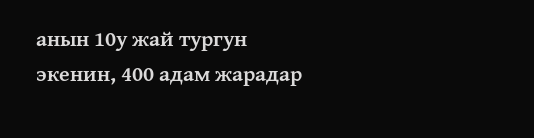анын 10у жай тургун экенин, 400 адам жарадар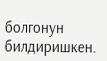болгонун билдиришкен.